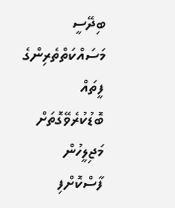ބިދޭސީ މަސައްކަތްތެރިންގެ ފީތައް ބޮޑުކުރެވޭގޮތަށް މަޖިލީހުން ފާސްކޮށްފި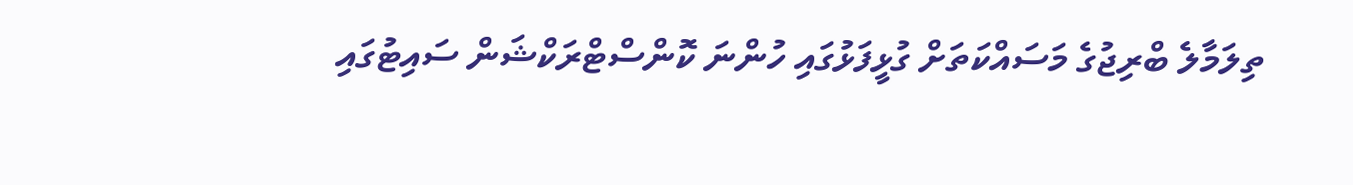ތިލަމާލެ ބްރިޖުގެ މަސައްކަތަށް ގުޅީފަޅުގައި ހުންނަ ކޮންސްޓްރަކްޝަން ސައިޓުގައި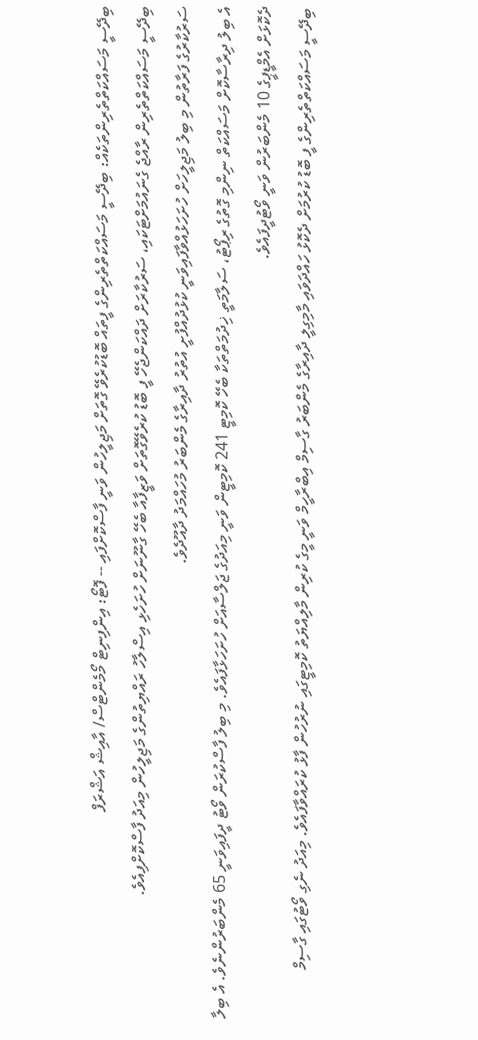ބިދޭސީ މަސައްކަތްތެރިންތަކެއް: ބިދޭސީ މަސައްކަތްތެރިންގެ ފީތައް ބޮޑުކުރެވޭ ގޮތަށް މަޖިލީހުން ވަނީ ފާސްކޮށްފައި -- ފޮޓޯ: އިންފިނިޓް މޯމެންޓްސް/ އާއިޝް އަޝްރަފް
ބިދޭސީ މަސައްކަތްތެރިން ރާއްޖެ ގެނައުމަށްޓަކައި، ސަރުކާރަށް ދައްކަންޖެހޭ ފީ ބޮޑު ކުރެވޭގޮތަށް ވަޒީފާއާ ބެހޭ ގާނޫނަށް ހުށަހެޅި އިސްލާހު ރައްޔިތުންގެ މަޖިލީހުން މިއަދު ފާސްކޮށްފިއެވެ.
ސަރުކާރުގެ ފަރާތުން މި ބިލު މަޖިލީހަށް ހުށަހަޅުއްވާފައިވަނީ ކުޅުދުއްފުށީ އުތުރު ދާއިރާގެ މެންބަރު މުހައްމަދު ދާއޫދެވެ.
އެ ބިލު ދިރާސާކޮށް މަސައްކަތް ނިންމި ގޮތުގެ ރިޕޯޓު، ސަލާމަތީ ޚިދުމަތްތަކާ ބެހޭ ކޮމިޓީ 241 ކޮމިޓީން ވަނީ މިއަދުގެ ޖަލްސާއަށް ހުށަހަޅާފައެވެ. މި ބިލު ފާސްކުރަން ވޯޓު ދީފައިވަނީ 65 މެންބަރުންނެވެ. އެ ބިލާ ދެކޮޅަށް އެމްޑީޕީގެ 10 މެންބަރުން ވަނީ ވޯޓުދީފައެވެ.
ބިދޭސީ މަސައްކަތްތެރިންގެ ފީ ބޮޑު ކުރުމަށް ދެކޮޅު ހައްދަވައި މާމިގިލީ ދާއިރާގެ މެންބަރު ގާސިމް އިބްރާހީމް ވަނީ މީގެ ކުރިން މާލިއްޔަތު ކޮމިޓީގައި ނުރުހުން ފާޅު ކުރައްވާފައެވެ. މިއަދު ނެގި ވޯޓުގައި ގާސިމް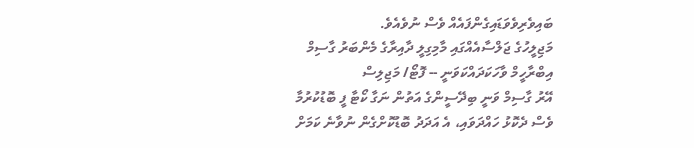ބައިވެރިވެވަޑައިގެންފައެއް ވެސް ނުވެއެވެ.
މަޖިލީހުގެ ޖަލްސާއެއްގައި މާމިގިލީ ދާއިރާގެ މެންބަރު ގާސިމް އިބްރާހީމް ވާހަކަދައްކަވަނީ -- ފޮޓޯ/ މަޖިލިސް
އޭރު ގާސިމް ވަނީ ބިދޭސީންގެ އަތުން ނަގާ ކޯޓާ ފީ ބޮޑުކުރުމާ ވެސް ދެކޮޅު ހައްދަވައި، އެ އަދަދު ބޮޑުކޮށްގެން ނުވާނެ ކަމަށް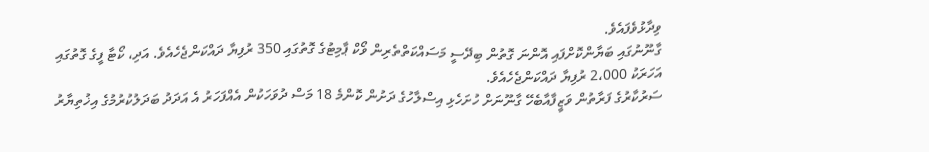ވިދާޅުވެފައެވެ.
ގާނޫނުގައި ބަޔާންކޮށްފައި އޮންނަ ގޮތުން ބިދޭސީ މަސައްކަތްތެރިން ވޯކް ޕާމިޓުގެ ގޮތުގައި 350 ރުފިޔާ ދައްކަންޖެހެއެވެ. އަދި، ކޯޓާ ފީގެ ގޮތުގައި އަހަރަކު 2،000 ރުފިޔާ ދައްކަންޖެހެއެވެ.
ސަރުކާރުގެ ފަރާތުން ވަޒީފާއާބެހޭ ގާނޫނަށް ހުށަހެޅި އިސްލާހުގެ ދަށުން ކޮންމެ 18 މަސް ދުވަހަކުން އެއްފަހަރު އެ އަދަދު ބަދަލުކުރުމުގެ އިޚުތިޔާރު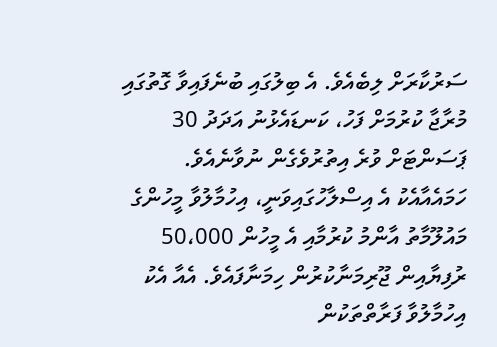ސަރުކާރަށް ލިބެއެވެ. އެ ބިލުގައި ބުނެފައިވާ ގޮތުގައި މުރާޖާ ކުރުމަށް ފަހު، ކަނޑައެޅުނު އަދަދު 30 ޕަސަންޓަށް ވުރެ އިތުރުވެގެން ނުވާނެއެވެ.
ހަމައެއާއެކު އެ އިސްލާހުގައިވަނީ، އިހުމާލުވާ މީހުންގެ މައުލޫމާތު އާންމު ކުރުމާއި އެ މީހުން 50،000 ރުފިޔާއިން ޖޫރިމަނާކުރުން ހިމަނާފައެވެ. އެއާ އެކު އިހުމާލުވާ ފަރާތްތަކުން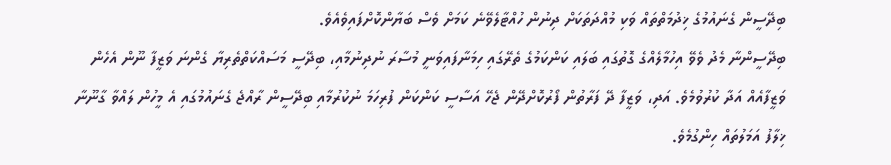ބިދޭސީން ގެނައުމުގެ ޚިދުމަތްތައް ވަކި މުއްދަތަކަށް ދިނުން ހުއްޓާލެވޭނެ ކަމަށް ވެސް ބަޔާންކޮށްފައިވެއެވެ.
ބިދޭސީންނާ މެދު ވެވޭ އިހުމާލެއްގެ ގޮތުގައި ބަލައި ކަންކަމުގެ ތެރޭގައި ހިމަނާފައިވަނީ މުސާރަ ނުދިނުމާއި، ބިދޭސީ މަސައްކަތްތެރިޔާ ގެންނަ ވަޒީފާ ނޫން އެހެން ވަޒީފާއެއް އަދާ ކުރުވުމެވެ. އަދި، ވަޒީފާ ދޭ ފަރާތުން ފޯރުކޮށްދޭން ޖެހޭ އަސާސީ ކަންކަން ފުރިހަމަ ނުކުރުމާއި ބިދޭސީން ރާއްޖެ ގެނައުމުގައި އެ މީހުން ލައްވާ ގާނޫނާ ޚިލާފު އަމަލުތައް ހިންގުމެވެ.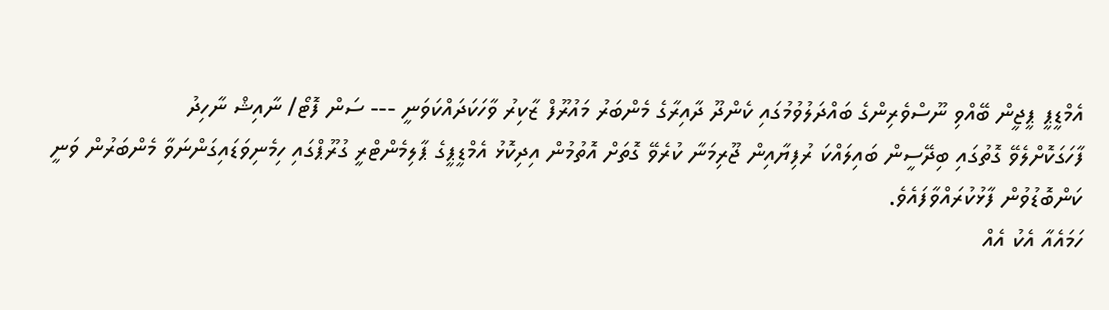އެމްޑީޕީ ޕީޖީން ބޭއްވި ނޫސްވެރިންގެ ބައްދަލުވުމުގައި ކެންދޫ ދާއިރާގެ މެންބަރު މައުރޫފް ޒާކިރު ވާހަކަދައްކަވަނީ --- ސަން ފޮޓޯ/ ނާއިޝް ނާހިދު
ފާހަގަކޮށްލެވޭ ގޮތުގައި ބިދޭސީން ބައިލައްކަ ރުފިޔާއިން ޖޫރިމަނާ ކުރެވޭ ގޮތަށް އޮތުމުން އިދިކޮޅު އެމްޑީޕީގެ ޕާލިމެންޓްރީ ގުރޫޕްގައި ހިމެނިވަޑައިގަންނަވާ މެންބަރުން ވަނީ ކަންބޮޑުވުން ފާޅުކުރައްވާފައެވެ.
ހަމައެއާ އެކު އެއް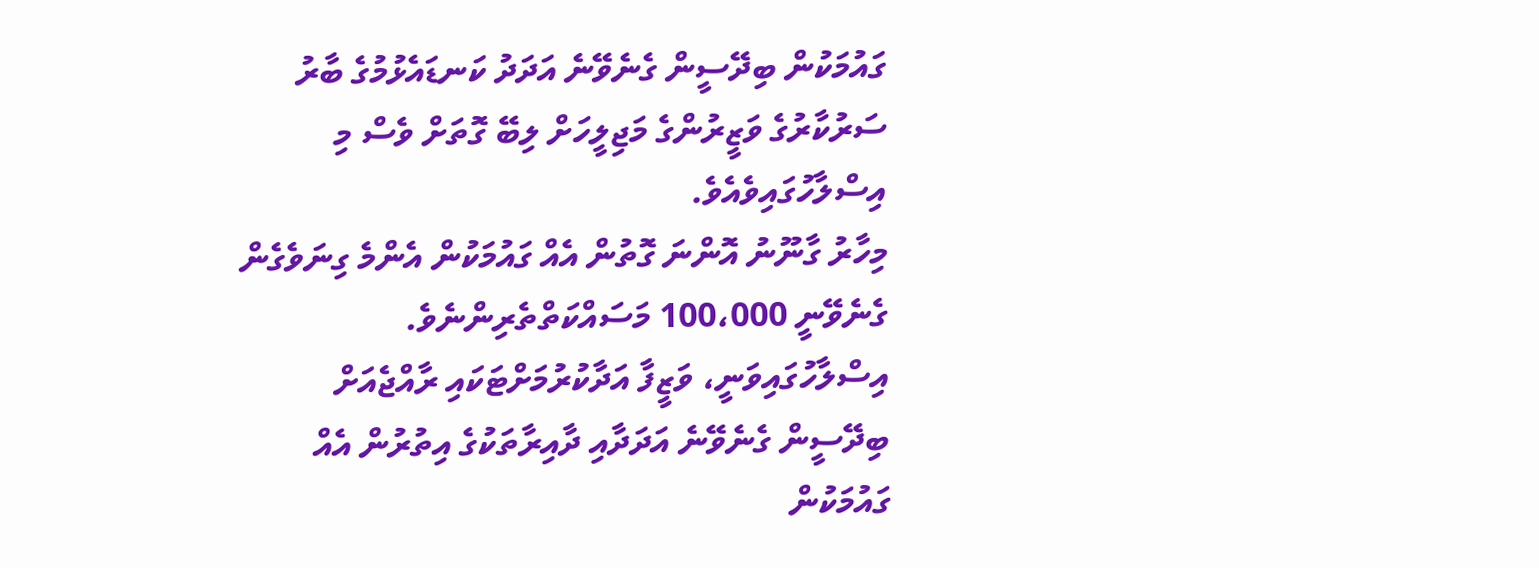ގައުމަކުން ބިދޭސީން ގެނެވޭނެ އަދަދު ކަނޑައެޅުމުގެ ބާރު ސަރުކާރުގެ ވަޒީރުންގެ މަޖިލީހަށް ލިބޭ ގޮތަށް ވެސް މި އިސްލާހުގައިވެއެވެ.
މިހާރު ގާނޫނު އޮންނަ ގޮތުން އެއް ގައުމަކުން އެންމެ ގިނަވެގެން ގެނެވޭނީ 100،000 މަސައްކަތްތެރިންނެވެ.
އިސްލާހުގައިވަނީ، ވަޒީފާ އަދާކުރުމަށްޓަކައި ރާއްޖެއަށް ބިދޭސީން ގެނެވޭނެ އަދަދާއި ދާއިރާތަކުގެ އިތުރުން އެއް ގައުމަކުން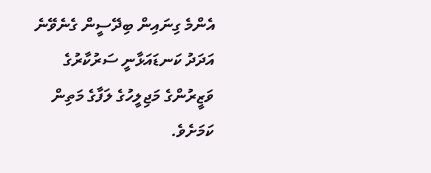އެންމެ ގިނައިން ބިދޭސީން ގެނެވޭނެ އަދަދު ކަނޑައަޅާނީ ސަރުކާރުގެ ވަޒީރުންގެ މަޖިލީހުގެ ލަފާގެ މަތިން ކަމަށެވެ.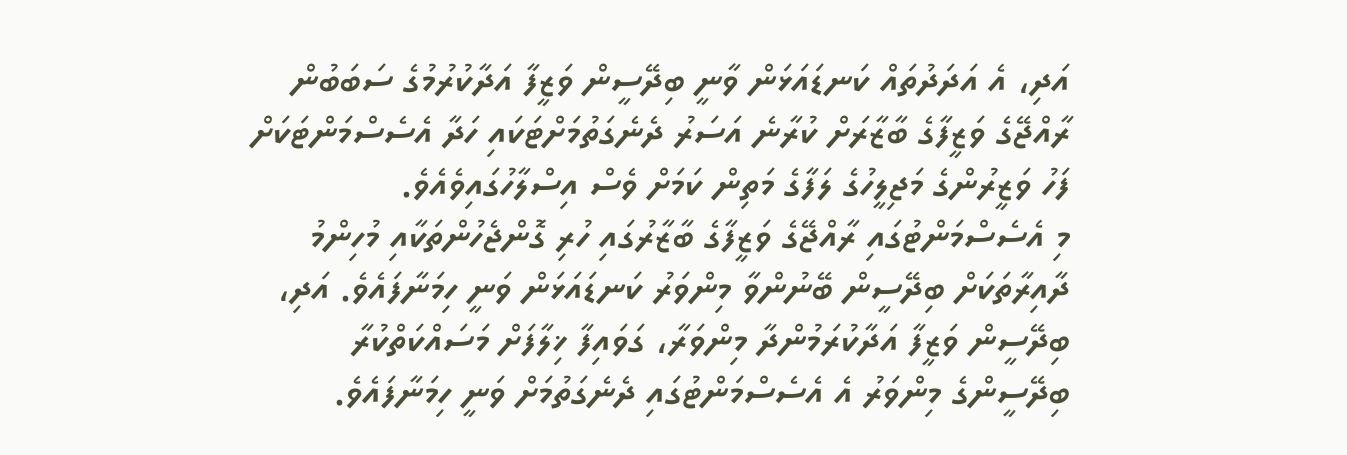އަދި، އެ އަދަދުތައް ކަނޑައަޅަން ވާނީ ބިދޭސީން ވަޒީފާ އަދާކުރުމުގެ ސަބަބުން ރާއްޖޭގެ ވަޒީފާގެ ބާޒާރަށް ކުރާނެ އަސަރު ދެނެގަތުމަށްޓަކައި ހަދާ އެސެސްމަންޓަކަށް ފަހު ވަޒީރުންގެ މަޖިލީހުގެ ލަފާގެ މަތިން ކަމަށް ވެސް އިސްލާހުގައިވެއެވެ.
މި އެސެސްމަންޓުގައި ރާއްޖޭގެ ވަޒީފާގެ ބާޒާރުގައި ހުރި ގޮންޖެހުންތަކާއި މުހިންމު ދާއިރާތަކަށް ބިދޭސީން ބޭނުންވާ މިންވަރު ކަނޑައަޅަން ވަނީ ހިމަނާފައެވެ. އަދި، ބިދޭސީން ވަޒީފާ އަދާކުރަމުންދާ މިންވަރާ، ގަވައިފާ ޚިލާފަށް މަސައްކަތްކުރާ ބިދޭސީންގެ މިންވަރު އެ އެސެސްމަންޓުގައި ދެނެގަތުމަށް ވަނީ ހިމަނާފައެވެ.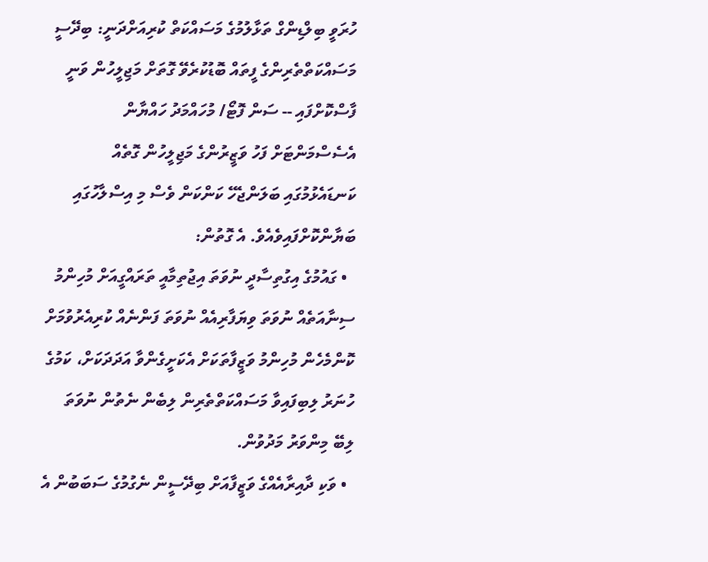ހުރަވީ ބިލްޑިންގް ތަޅާލުމުގެ މަސައްކަތް ކުރިއަށްދަނީ: ބިދޭސީ މަސައްކަތްތެރިންގެ ފީތައް ބޮޑުކުރެވޭ ގޮތަށް މަޖިލީހުން ވަނީ ފާސްކޮށްފައި -- ސަން ފޮޓޯ/ މުހައްމަދު ހައްޔާން
އެސެސްމަންޓަށް ފަހު ވަޒީރުންގެ މަޖިލީހުން ގޮތެއް ކަނޑައެޅުމުގައި ބަލަންޖެހޭ ކަންކަން ވެސް މި އިސްލާހުގައި ބަޔާންކޮށްފައިވެއެވެ. އެ ގޮތުން:
  • ގައުމުގެ އިގުތިސާދީ ނުވަތަ އިޖުތިމާއީ ތަރައްގީއަށް މުހިންމު ސިނާއަތެއް ނުވަތަ ވިޔަފާރިއެއް ނުވަތަ ފަންނެއް ކުރިއެރުވުމަށް ކޮންމެހެން މުހިންމު ވަޒީފާތަކަށް އެކަށީގެންވާ އަދަދަކަށް، ކަމުގެ ހުނަރު ލިބިފައިވާ މަސައްކަތްތެރިން ލިބެން ނެތުން ނުވަތަ ލިބޭ މިންވަރު މަދުވުން.
  • ވަކި ދާއިރާއެއްގެ ވަޒީފާއަށް ބިދޭސީން ނެގުމުގެ ސަބަބުން އެ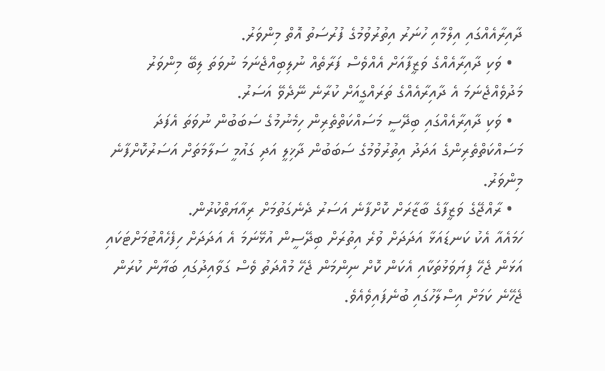ދާއިރާއެއްގައި އިލްމާއި ހުނަރު އިތުރުވުމުގެ ފުރުސަތު އޮތް މިންވަރު.
  • ވަކި ދާއިރާއެއްގެ ވަޒީފާއަށް އެއްވެސް ފަރާތެއް ނުލިބިއްޖެނަމަ ނުވަތަ ލިބޭ މިންވަރު މަދުވެއްޖެނަމަ އެ ދާއިރާއެއްގެ ތަރައްގީއަށް ކުރާނެ ނޭދެވޭ އަސަރު.
  • ވަކި ދާއިރާއެއްގައި ބިދޭސީ މަސައްކަތްތެރިން ހިމެނުމުގެ ސަބަބުން ނުވަތަ އެފަދަ މަސައްކަތްތެރިންގެ އަދަދު އިތުރުވުމުގެ ސަބަބުން ދާޚިލީ އަދި ގައުމީ ސަލާމަތަށް އަސަރުކޮށްފާނެ މިންވަރު.
  • ރާއްޖޭގެ ވަޒީފާގެ ބާޒާރަށް ކޮށްފާނެ އަސަރު ދެނެގަތުމަށް ރިއާޔަތްކުރުން.
ހަމައެއާ އެކު ކަނޑައަޅާ އަދަދަށް ވުރެ އިތުރަށް ބިދޭސީން އުޅޭނަމަ އެ އަދަދަށް ހިފެހެއްޓުމަށްޓަކައި އަޅަން ޖެހޭ ފިޔަވަޅުތަކާއި އެކަން ކޮށް ނިންމަން ޖެހޭ މުއްދަތު ވެސް ގަވާއިދުގައި ބަޔާން ކުރަން ޖެހޭނެ ކަމަށް އިސްލާހުގައި ބުނެފައިވެއެވެ.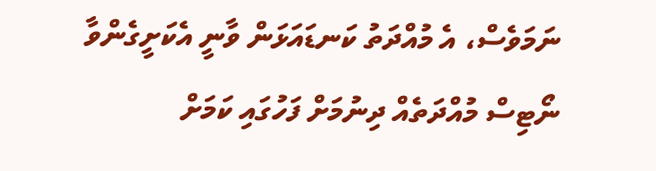ނަމަވެސް، އެ މުއްދަތު ކަނޑައަޅަން ވާނީ އެކަށީގެންވާ ނޯޓިސް މުއްދަތެއް ދިނުމަށް ފަހުގައި ކަމަށް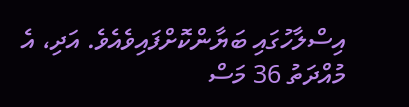އިސްލާހުގައި ބަޔާންކޮށްފައިވެއެވެ. އަދި، އެ މުއްދަތު 36 މަސް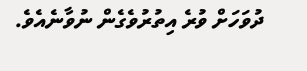ދުވަހަށް ވުރެ އިތުރުވެގެން ނުވާނެއެވެ.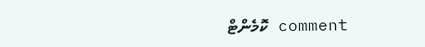comment ކޮމެންޓް